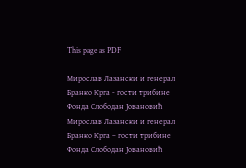This page as PDF

Мирослав Лазански и генерал Бранко Крга - гости трибине Фонда Слободан Јовановић
Мирослав Лазански и генерал Бранко Крга – гости трибине Фонда Слободан Јовановић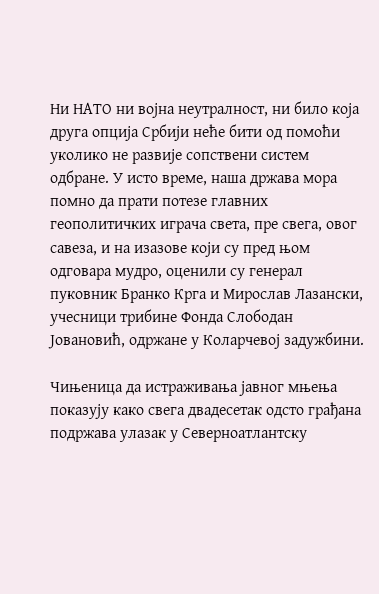Ни НАТО ни војна неутралност, ни било која друга опција Србији неће бити од помоћи уколико не развије сопствени систем одбране. У исто време, наша држава мора помно да прати потезе главних геополитичких играча света, пре свега, овог савеза, и на изазове који су пред њом одговара мудро, оценили су генерал пуковник Бранко Крга и Мирослав Лазански, учесници трибине Фонда Слободан Јовановић, одржане у Коларчевој задужбини.

Чињеница да истраживања јавног мњења показују како свега двадесетак одсто грађана подржава улазак у Северноатлантску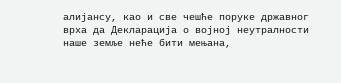алијансу, као и све чешће поруке државног врха да Декларација о војној неутралности наше земље неће бити мењана,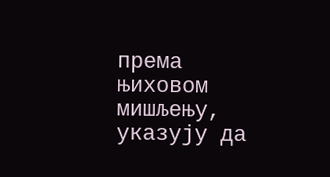према њиховом мишљењу, указују да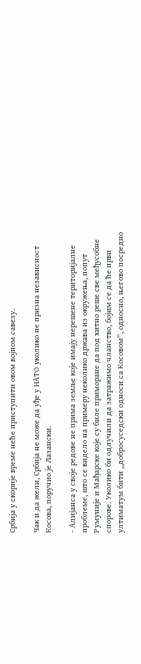Србија у скорије време неће приступити овом војном савезу.

Чак и да жели, Србија не може да уђе у НАТО уколико не призна независност Косова, поручио је Лазански.

- Алијанса у своје редове не прима земље које имају нерешене територијалне проблеме, што се видело на примеру неколико држава из окружења, попут Румуније и Мађарске које су биле приморане да под хитно реше све међусобне спорове. Уколико би одлучили да затражимо чланство, бојим се да ће први ултиматум бити „добросуседски односи са Косовом”, односно, његово посредно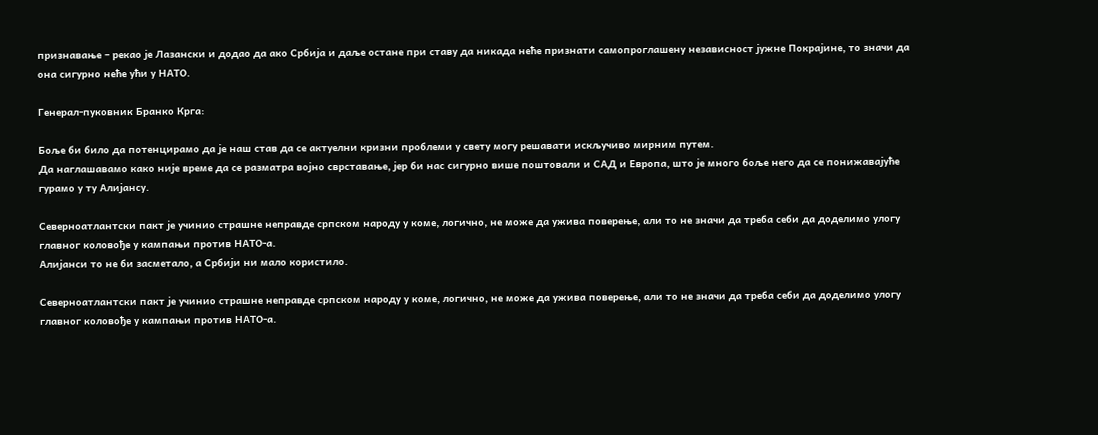признавање – рекао је Лазански и додао да ако Србија и даље остане при ставу да никада неће признати самопроглашену независност јужне Покрајине, то значи да она сигурно неће ући у НАТО.

Генерал-пуковник Бранко Крга:

Боље би било да потенцирамо да је наш став да се актуелни кризни проблеми у свету могу решавати искључиво мирним путем.
Да наглашавамо како није време да се разматра војно сврставање, јер би нас сигурно више поштовали и САД и Европа, што је много боље него да се понижавајуће гурамо у ту Алијансу.

Северноатлантски пакт је учинио страшне неправде српском народу у коме, логично, не може да ужива поверење, али то не значи да треба себи да доделимо улогу главног коловође у кампањи против НАТО-а.
Алијанси то не би засметало, а Србији ни мало користило.

Северноатлантски пакт је учинио страшне неправде српском народу у коме, логично, не може да ужива поверење, али то не значи да треба себи да доделимо улогу главног коловође у кампањи против НАТО-а.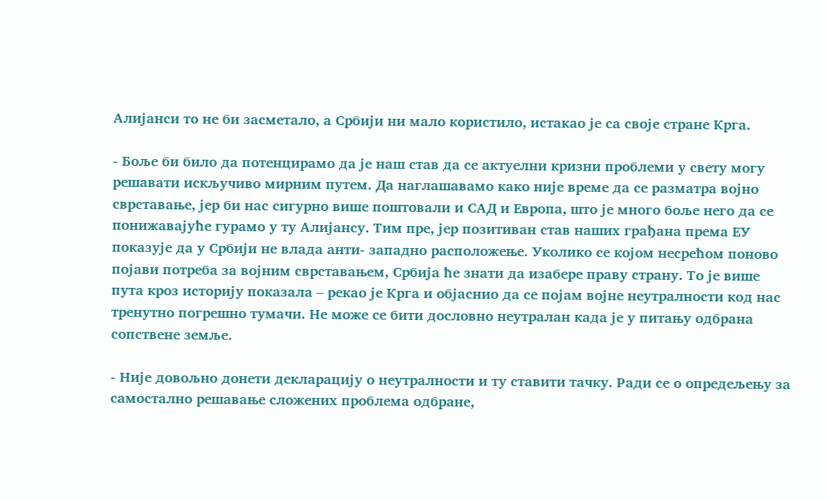Алијанси то не би засметало, а Србији ни мало користило, истакао је са своје стране Крга.

- Боље би било да потенцирамо да је наш став да се актуелни кризни проблеми у свету могу решавати искључиво мирним путем. Да наглашавамо како није време да се разматра војно сврставање, јер би нас сигурно више поштовали и САД и Европа, што је много боље него да се понижавајуће гурамо у ту Алијансу. Тим пре, јер позитиван став наших грађана према ЕУ показује да у Србији не влада анти- западно расположење. Уколико се којом несрећом поново појави потреба за војним сврставањем, Србија ће знати да изабере праву страну. То је више пута кроз историју показала – рекао је Крга и објаснио да се појам војне неутралности код нас тренутно погрешно тумачи. Не може се бити дословно неутралан када је у питању одбрана сопствене земље.

- Није довољно донети декларацију о неутралности и ту ставити тачку. Ради се о опредељењу за самостално решавање сложених проблема одбране,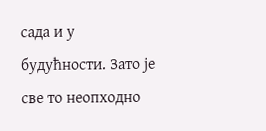сада и у будућности. Зато је све то неопходно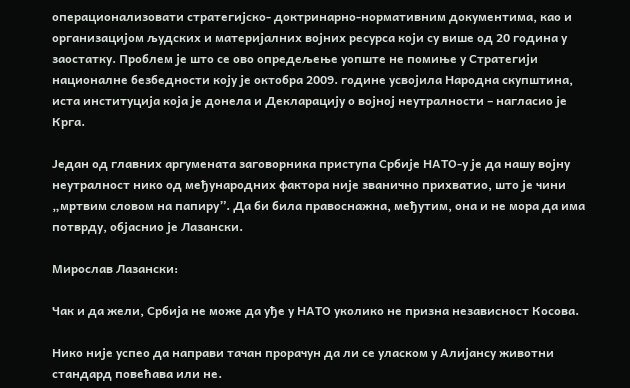операционализовати стратегијско- доктринарно-нормативним документима, као и организацијом људских и материјалних војних ресурса који су више од 20 година у заостатку. Проблем је што се ово опредељење уопште не помиње у Стратегији националне безбедности коју је октобра 2009. године усвојила Народна скупштина, иста институција која је донела и Декларацију о војној неутралности – нагласио је Крга.

Један од главних аргумената заговорника приступа Србије НАТО-у је да нашу војну неутралност нико од међународних фактора није званично прихватио, што је чини „мртвим словом на папиру”. Да би била правоснажна, међутим, она и не мора да има потврду, објаснио је Лазански.

Мирослав Лазански:

Чак и да жели, Србија не може да уђе у НАТО уколико не призна независност Косова.

Нико није успео да направи тачан прорачун да ли се уласком у Алијансу животни стандард повећава или не.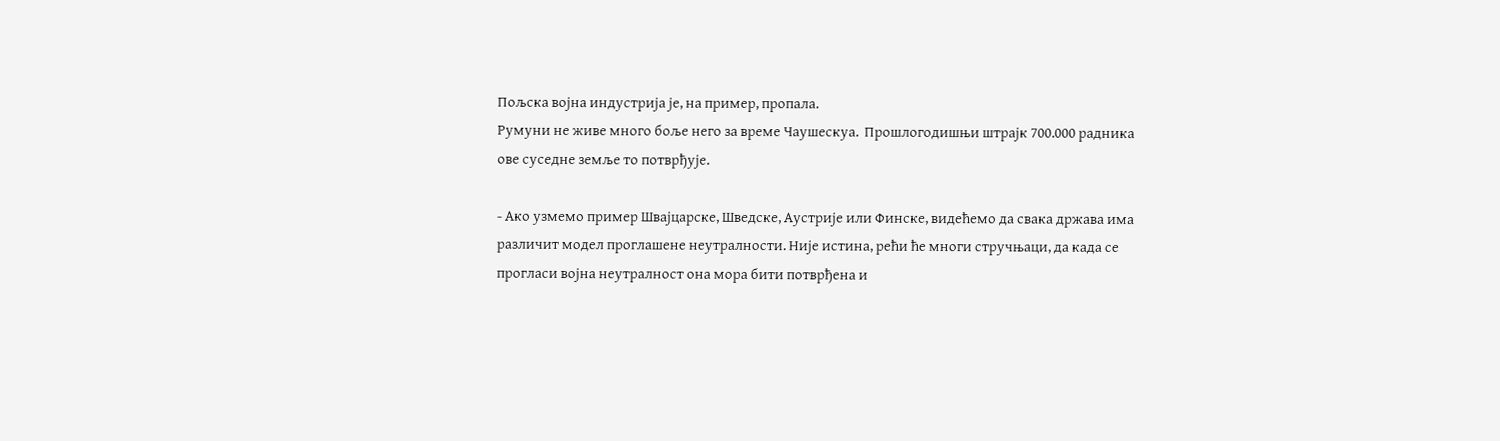Пољска војна индустрија је, на пример, пропала.
Румуни не живе много боље него за време Чаушескуа.  Прошлогодишњи штрајк 700.000 радника ове суседне земље то потврђује.

- Ако узмемо пример Швајцарске, Шведске, Аустрије или Финске, видећемо да свака држава има различит модел проглашене неутралности. Није истина, рећи ће многи стручњаци, да када се прогласи војна неутралност она мора бити потврђена и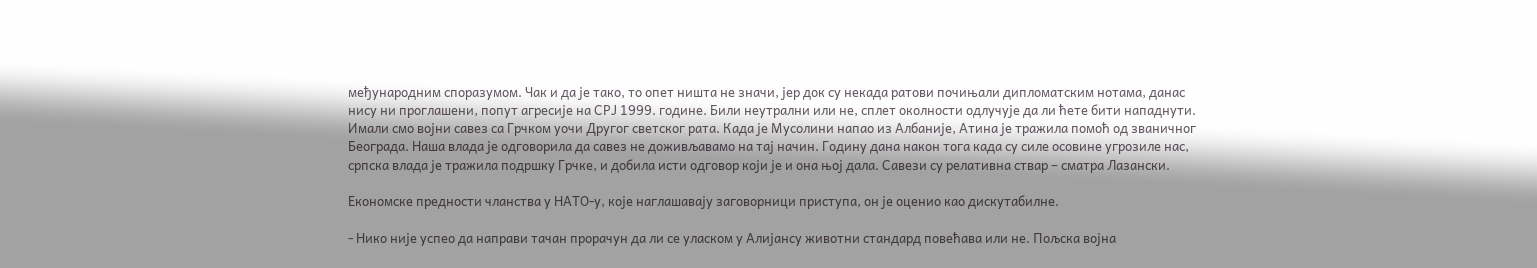међународним споразумом. Чак и да је тако, то опет ништа не значи, јер док су некада ратови почињали дипломатским нотама, данас нису ни проглашени, попут агресије на СРЈ 1999. године. Били неутрални или не, сплет околности одлучује да ли ћете бити нападнути. Имали смо војни савез са Грчком уочи Другог светског рата. Када је Мусолини напао из Албаније, Атина је тражила помоћ од званичног Београда. Наша влада је одговорила да савез не доживљавамо на тај начин. Годину дана након тога када су силе осовине угрозиле нас, српска влада је тражила подршку Грчке, и добила исти одговор који је и она њој дала. Савези су релативна ствар – сматра Лазански.

Економске предности чланства у НАТО-у, које наглашавају заговорници приступа, он је оценио као дискутабилне.

- Нико није успео да направи тачан прорачун да ли се уласком у Алијансу животни стандард повећава или не. Пољска војна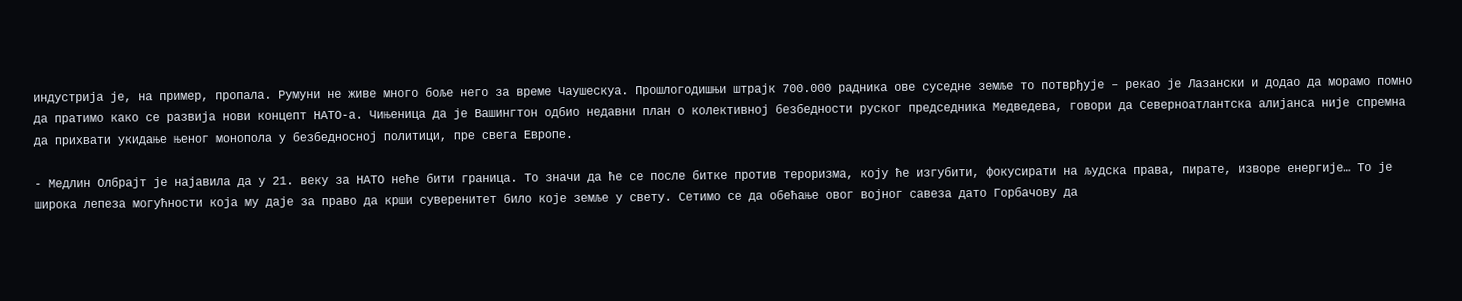индустрија је, на пример, пропала. Румуни не живе много боље него за време Чаушескуа. Прошлогодишњи штрајк 700.000 радника ове суседне земље то потврђује – рекао је Лазански и додао да морамо помно да пратимо како се развија нови концепт НАТО-а. Чињеница да је Вашингтон одбио недавни план о колективној безбедности руског председника Медведева, говори да Северноатлантска алијанса није спремна да прихвати укидање њеног монопола у безбедносној политици, пре свега Европе.

- Медлин Олбрајт је најавила да у 21. веку за НАТО неће бити граница. То значи да ће се после битке против тероризма, коју ће изгубити, фокусирати на људска права, пирате, изворе енергије… То је широка лепеза могућности која му даје за право да крши суверенитет било које земље у свету. Сетимо се да обећање овог војног савеза дато Горбачову да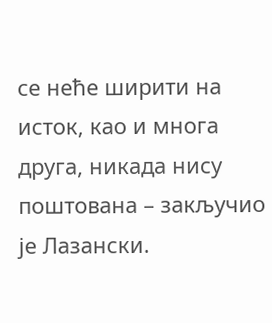се неће ширити на исток, као и многа друга, никада нису поштована – закључио је Лазански.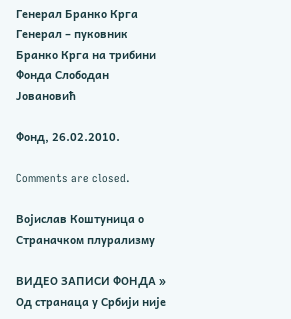Генерал Бранко Крга
Генерал – пуковник Бранко Крга на трибини Фонда Слободан Јовановић

Фонд, 26.02.2010.

Comments are closed.

Војислав Коштуница о Страначком плурализму

ВИДЕО ЗАПИСИ ФОНДА »
Од странаца у Србији није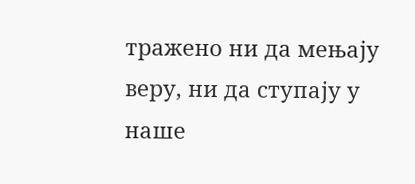тражено ни да мењају веру, ни да ступају у наше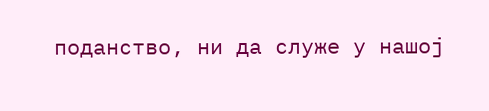поданство, ни да служе у нашој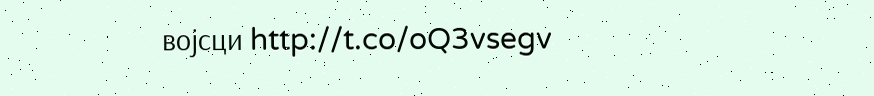војсци http://t.co/oQ3vsegv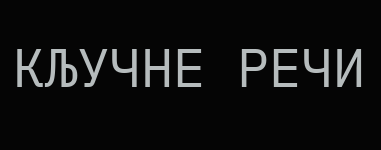КЉУЧНЕ РЕЧИ